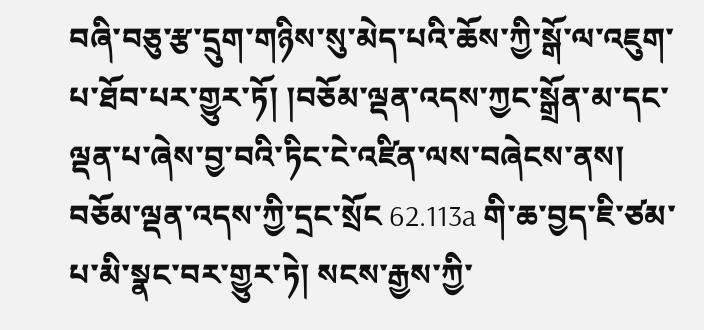བཞི་བཅུ་རྩ་དྲུག་གཉིས་སུ་མེད་པའི་ཆོས་ཀྱི་སྒོ་ལ་འཇུག་པ་ཐོབ་པར་གྱུར་ཏོ། །བཅོམ་ལྡན་འདས་ཀྱང་སྒྲོན་མ་དང་ལྡན་པ་ཞེས་བྱ་བའི་ཏིང་ངེ་འཛིན་ལས་བཞེངས་ནས། བཅོམ་ལྡན་འདས་ཀྱི་དྲང་སྲོང 62.113a གི་ཆ་བྱད་ཇི་ཙམ་པ་མི་སྣང་བར་གྱུར་ཏེ། སངས་རྒྱས་ཀྱི་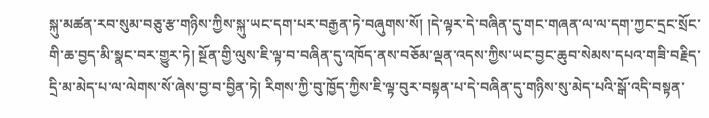སྐུ་མཚན་རབ་སུམ་བཅུ་རྩ་གཉིས་ཀྱིས་སྐུ་ཡང་དག་པར་བརྒྱན་ཏེ་བཞུགས་སོ། །དེ་ལྟར་དེ་བཞིན་དུ་གང་གཞན་ལ་ལ་དག་ཀྱང་དྲང་སྲོང་གི་ཆ་བྱད་མི་སྣང་བར་གྱུར་ཏེ། སྔོན་གྱི་ལུས་ཇི་ལྟ་བ་བཞིན་དུ་འཁོད་ནས་བཅོམ་ལྡན་འདས་ཀྱིས་ཡང་བྱང་ཆུབ་སེམས་དཔའ་གཟི་བརྗིད་དྲི་མ་མེད་པ་ལ་ལེགས་སོ་ཞེས་བྱ་བ་བྱིན་ཏེ། རིགས་ཀྱི་བུ་ཁྱོད་ཀྱིས་ཇི་ལྟ་བུར་བསྟན་པ་དེ་བཞིན་དུ་གཉིས་སུ་མེད་པའི་སྒོ་འདི་བསྟན་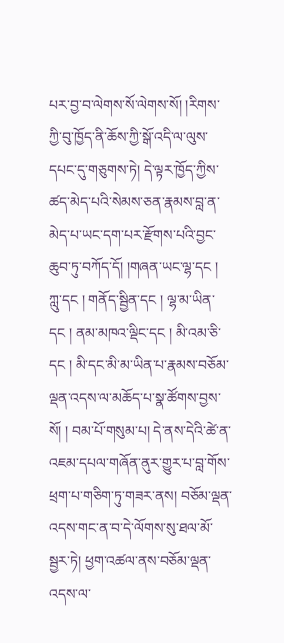པར་བྱ་བ་ལེགས་སོ་ལེགས་སོ། །རིགས་ཀྱི་བུ་ཁྱོད་ནི་ཆོས་ཀྱི་སྒོ་འདི་ལ་ལུས་དཔང་དུ་གཅུགས་ཏེ། དེ་ལྟར་ཁྱོད་ཀྱིས་ཚད་མེད་པའི་སེམས་ཅན་རྣམས་བླ་ན་མེད་པ་ཡང་དག་པར་རྫོགས་པའི་བྱང་ཆུབ་ཏུ་བཀོད་དོ། །གཞན་ཡང་ལྷ་དང ། ཀླུ་དང ། གནོད་སྦྱིན་དང ། ལྷ་མ་ཡིན་དང ། ནམ་མཁའ་ལྡིང་དང ། མི་འམ་ཅི་དང ། མི་དང་མི་མ་ཡིན་པ་རྣམས་བཅོམ་ལྡན་འདས་ལ་མཆོད་པ་སྣ་ཚོགས་བྱས་སོ། ། བམ་པོ་གསུམ་པ། དེ་ནས་དེའི་ཚེ་ན་འཇམ་དཔལ་གཞོན་ནུར་གྱུར་པ་བླ་གོས་ཕྲག་པ་གཅིག་ཏུ་གཟར་ནས། བཅོམ་ལྡན་འདས་གང་ན་བ་དེ་ལོགས་སུ་ཐལ་མོ་སྦྱར་ཏེ། ཕྱག་འཚལ་ནས་བཅོམ་ལྡན་འདས་ལ་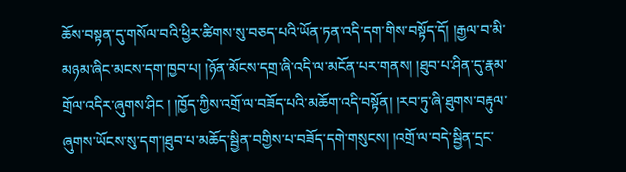ཆོས་བསྟན་དུ་གསོལ་བའི་ཕྱིར་ཚིགས་སུ་བཅད་པའི་ཡོན་ཏན་འདི་དག་གིས་བསྟོད་དོ། །རྒྱལ་བ་མི་མཉམ་ཞིང་མངས་དག་ཁྱབ་པ། །ཉོན་མོངས་དགྲ་ཞི་འདི་ལ་མངོན་པར་གནས། །ཐུབ་པ་ཤིན་དུ་རྣམ་གྲོལ་འདིར་ཞུགས་ཤིང ། །ཁྱོད་ཀྱིས་འགྲོ་ལ་བཟོད་པའི་མཆོག་འདི་བསྟོན། །རབ་ཏུ་ཞི་ཐུགས་བརྟུལ་ཞུགས་ཡོངས་སུ་དག་།ཐུབ་པ་མཆོད་སྦྱིན་བགྱིས་པ་བཟོད་དགེ་གསུངས། །འགྲོ་ལ་བདེ་སྦྱིན་དྲང་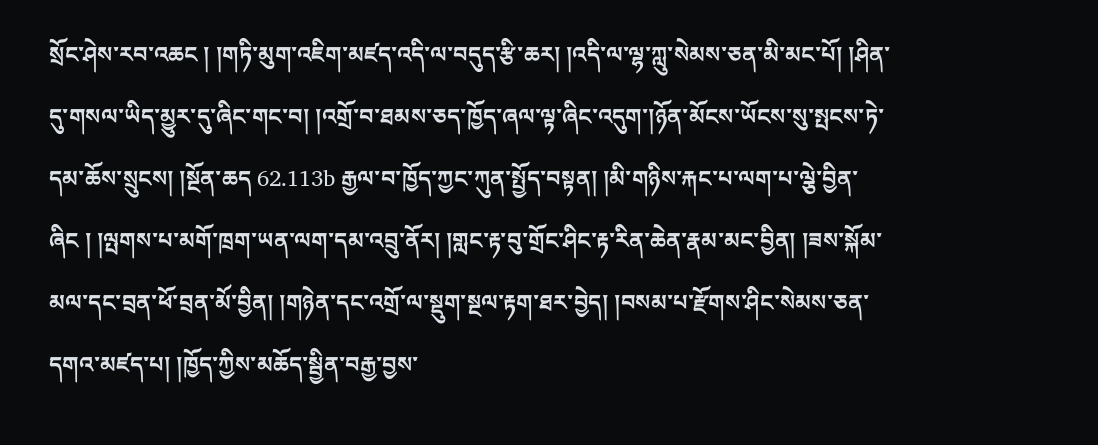སྲོང་ཤེས་རབ་འཆང ། །གཏི་མུག་འཇིག་མཛད་འདི་ལ་བདུད་རྩི་ཆར། །འདི་ལ་ལྷ་ཀླུ་སེམས་ཅན་མི་མང་པོ། །ཤིན་དུ་གསལ་ཡིད་མྱུར་དུ་ཞིང་གང་བ། །འགྲོ་བ་ཐམས་ཅད་ཁྱོད་ཞལ་ལྟ་ཞིང་འདུག་།ཉོན་མོངས་ཡོངས་སུ་སྤངས་ཏེ་དམ་ཆོས་སྲུངས། །སྔོན་ཆད 62.113b རྒྱལ་བ་ཁྱོད་ཀྱང་ཀུན་སྤྱོད་བསྟན། །མི་གཉིས་རྐང་པ་ལག་པ་ལྕེ་བྱིན་ཞིང ། །ལྤགས་པ་མགོ་ཁྲག་ཡན་ལག་དམ་འབྲུ་ནོར། །གླང་རྟ་བུ་གྲོང་ཤིང་རྟ་རིན་ཆེན་རྣམ་མང་བྱིན། །ཟས་སྐོམ་མལ་དང་བྲན་ཕོ་བྲན་མོ་བྱིན། །གཉེན་དང་འགྲོ་ལ་སྡུག་སྔལ་རྟག་ཐར་བྱེད། །བསམ་པ་རྫོགས་ཤིང་སེམས་ཅན་དགའ་མཛད་པ། །ཁྱོད་ཀྱིས་མཆོད་སྦྱིན་བརྒྱ་བྱས་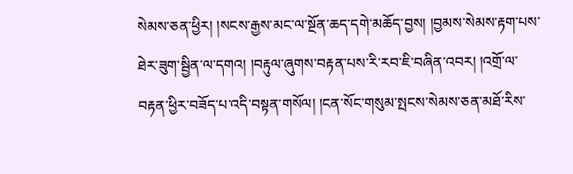སེམས་ཅན་ཕྱིར། །སངས་རྒྱས་མང་ལ་སྔོན་ཆད་དགེ་མཆོད་བྱས། །བྱམས་སེམས་རྟག་པས་ཐེར་ཟུག་སྦྱིན་ལ་དགའ། །བརྟུལ་ཞུགས་བརྟན་པས་རི་རབ་ཇི་བཞིན་འབར། །འགྲོ་ལ་བརྟན་ཕྱིར་བཟོད་པ་འདི་བསྟན་གསོལ། །ངན་སོང་གསུམ་སྤངས་སེམས་ཅན་མཐོ་རིས་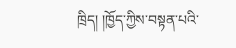ཁྲིད། །ཁྱོད་ཀྱིས་བསྟན་པའི་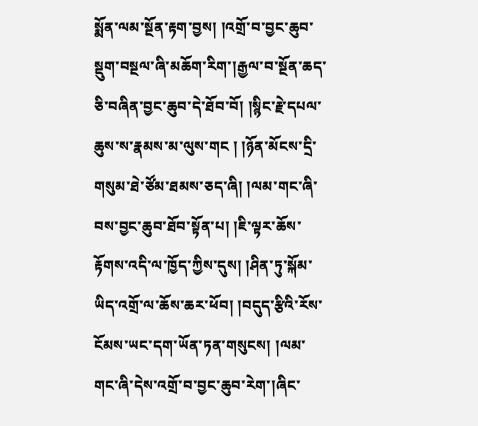སྨོན་ལམ་སྔོན་རྟག་བྱས། །འགྲོ་བ་བྱང་ཆུབ་སྡུག་བསྔལ་ཞི་མཆོག་རིག་།རྒྱལ་བ་སྔོན་ཆད་ཅི་བཞིན་བྱང་ཆུབ་དེ་ཐོབ་བོ། །སྙིང་རྗེ་དཔལ་ཆུས་ས་རྣམས་མ་ལུས་གང ། །ཉོན་མོངས་དྲི་གསུམ་ཐེ་ཙོམ་ཐམས་ཅད་ཞི། །ལམ་གང་ཞི་བས་བྱང་ཆུབ་ཐོབ་སྟོན་པ། །ཇི་ལྟར་ཆོས་རྟོགས་འདི་ལ་ཁྱོད་ཀྱིས་དུས། །ཤིན་ཏུ་སྐོམ་ཡིད་འགྲོ་ལ་ཆོས་ཆར་ཕོབ། །བདུད་རྩིའི་རོས་ངོམས་ཡང་དག་ཡོན་ཏན་གསུངས། །ལམ་གང་ཞི་དེས་འགྲོ་བ་བྱང་ཆུབ་རེག་།ཞིང་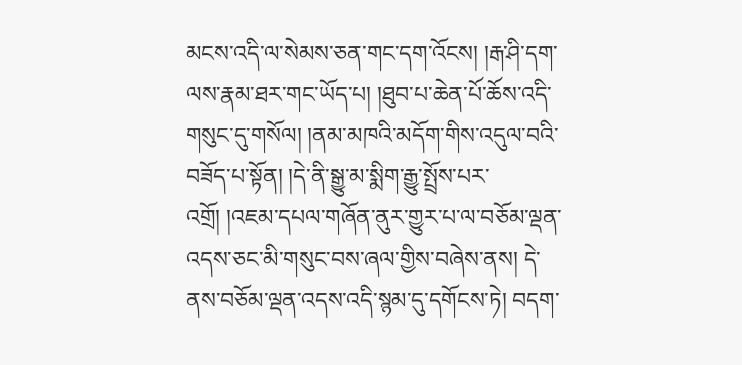མངས་འདི་ལ་སེམས་ཅན་གང་དག་འོངས། །རྒ་ཤི་དག་ལས་རྣམ་ཐར་གང་ཡོད་པ། །ཐུབ་པ་ཆེན་པོ་ཆོས་འདི་གསུང་དུ་གསོལ། །ནམ་མཁའི་མདོག་གིས་འདུལ་བའི་བཟོད་པ་སྟོན། །དེ་ནི་སྒྱུ་མ་སྨིག་རྒྱུ་སྤྲོས་པར་འགྲོ། །འཇམ་དཔལ་གཞོན་ནུར་གྱུར་པ་ལ་བཅོམ་ལྡན་འདས་ཅང་མི་གསུང་བས་ཞལ་གྱིས་བཞེས་ནས། དེ་ནས་བཅོམ་ལྡན་འདས་འདི་སྙམ་དུ་དགོངས་ཏེ། བདག་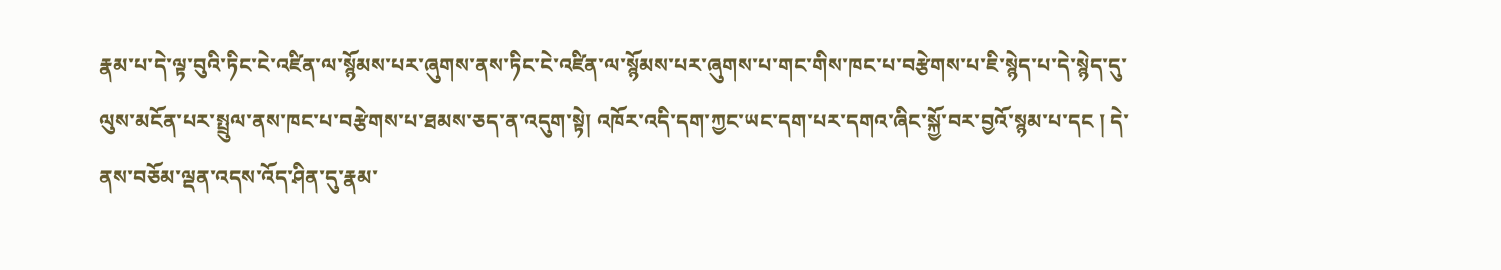རྣམ་པ་དེ་ལྟ་བུའི་ཏིང་ངེ་འཛིན་ལ་སྙོམས་པར་ཞུགས་ནས་ཏིང་ངེ་འཛིན་ལ་སྙོམས་པར་ཞུགས་པ་གང་གིས་ཁང་པ་བརྩེགས་པ་ཇི་སྙེད་པ་དེ་སྙེད་དུ་ལུས་མངོན་པར་སྤྲུལ་ནས་ཁང་པ་བརྩེགས་པ་ཐམས་ཅད་ན་འདུག་སྟེ། འཁོར་འདི་དག་ཀྱང་ཡང་དག་པར་དགའ་ཞིང་སྐྱོ་བར་བྱའོ་སྙམ་པ་དང ། དེ་ནས་བཅོམ་ལྡན་འདས་འོད་ཤིན་དུ་རྣམ་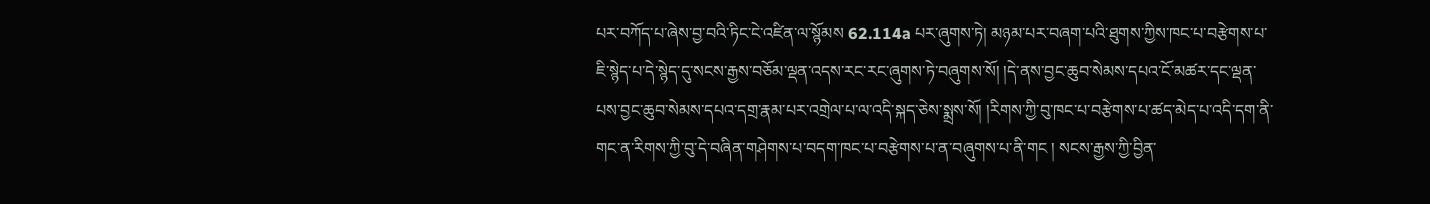པར་བཀོད་པ་ཞེས་བྱ་བའི་ཏིང་ངེ་འཛིན་ལ་སྙོམས 62.114a པར་ཞུགས་ཏེ། མཉམ་པར་བཞག་པའི་ཐུགས་ཀྱིས་ཁང་པ་བརྩེགས་པ་ཇི་སྙེད་པ་དེ་སྙེད་དུ་སངས་རྒྱས་བཅོམ་ལྡན་འདས་རང་རང་ཞུགས་ཏེ་བཞུགས་སོ། །དེ་ནས་བྱང་ཆུབ་སེམས་དཔའ་ངོ་མཚར་དང་ལྡན་པས་བྱང་ཆུབ་སེམས་དཔའ་དགྲ་རྣམ་པར་འགྲེལ་པ་ལ་འདི་སྐད་ཅེས་སྨྲས་སོ། །རིགས་ཀྱི་བུ་ཁང་པ་བརྩེགས་པ་ཚད་མེད་པ་འདི་དག་ནི་གང་ན་རིགས་ཀྱི་བུ་དེ་བཞིན་གཤེགས་པ་བདག་ཁང་པ་བརྩེགས་པ་ན་བཞུགས་པ་ནི་གང ། སངས་རྒྱས་ཀྱི་བྱིན་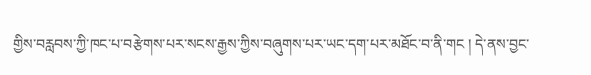གྱིས་བརླབས་ཀྱི་ཁང་པ་བརྩེགས་པར་སངས་རྒྱས་ཀྱིས་བཞུགས་པར་ཡང་དག་པར་མཐོང་བ་ནི་གང ། དེ་ནས་བྱང་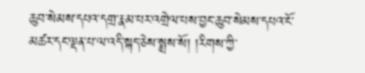ཆུབ་སེམས་དཔའ་དགྲ་རྣམ་པར་འགྲེལ་པས་བྱང་ཆུབ་སེམས་དཔའ་ངོ་མཚར་དང་ལྡན་པ་ལ་འདི་སྐད་ཅེས་སྨྲས་སོ། །རིགས་ཀྱི་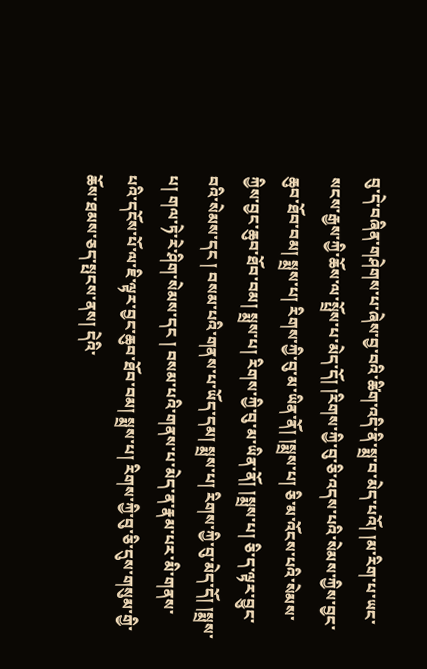བུ་དེ་བཞིན་གཤེགས་པ་ཞེས་བྱ་བའི་ཚིག་འདི་ནི་སྨྲ་བ་མེད་པའོ། །མ་རིག་པ་ཡང་སངས་རྒྱས་ཀྱི་ཆོས་ལ་སྤྲོས་པ་མེད་དོ། །རིགས་ཀྱི་བུ་ཅི་འདས་པའི་སེམས་ཀྱིས་བྱང་ཆུབ་ཐོབ་བམ། སྨྲས་པ། རིགས་ཀྱི་བུ་མ་ཡིན་ནོ། །སྨྲས་པ། ཅི་མ་འོངས་པའི་སེམས་ཀྱིས་བྱང་ཆུབ་ཐོབ་བམ། སྨྲས་པ། རིགས་ཀྱི་བུ་མ་ཡིན་ནོ། །སྨྲས་པ། ཅི་ད་ལྟར་བྱུང་བའི་སེམས་དང ། བསམ་པའི་གནས་པ་ཡོད་དམ། སྨྲས་པ། རིགས་ཀྱི་བུ་མེད་དོ། །སྨྲས་པ། གལ་ཏེ་རེ་ཤིག་སེམས་དང ། བསམ་པའི་གནས་པ་མེད་ན་རྣམ་པར་མི་གནས་པའི་དངོས་པོ་ལ་ཇི་ལྟར་བྱང་ཆུབ་ཐོབ་བམ། སྨྲས་པ། རིགས་ཀྱི་བུ་ཅི་དུས་གསུམ་གྱི་ཆོས་ཐམས་ཅད་སྤངས་ནས། དེའི་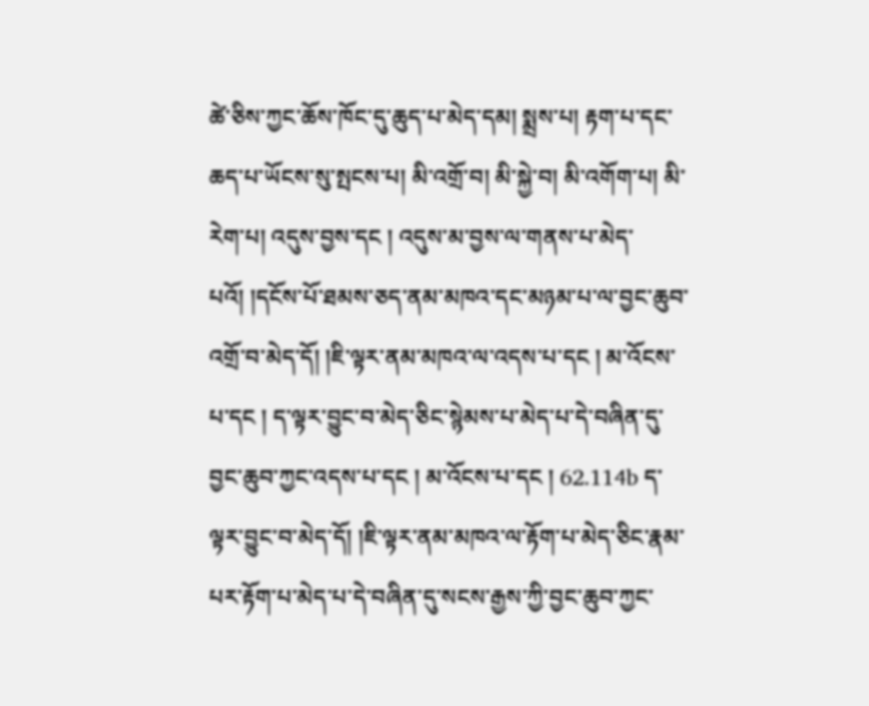ཚེ་ཅིས་ཀྱང་ཆོས་ཁོང་དུ་ཆུད་པ་མེད་དམ། སྨྲས་པ། རྟག་པ་དང་ཆད་པ་ཡོངས་སུ་སྤངས་པ། མི་འགྲོ་བ། མི་སྐྱེ་བ། མི་འགོག་པ། མི་རེག་པ། འདུས་བྱས་དང ། འདུས་མ་བྱས་ལ་གནས་པ་མེད་པའོ། །དངོས་པོ་ཐམས་ཅད་ནམ་མཁའ་དང་མཉམ་པ་ལ་བྱང་ཆུབ་འགྲོ་བ་མེད་དོ། །ཇི་ལྟར་ནམ་མཁའ་ལ་འདས་པ་དང ། མ་འོངས་པ་དང ། ད་ལྟར་བྱུང་བ་མེད་ཅིང་སྙེམས་པ་མེད་པ་དེ་བཞིན་དུ་བྱང་ཆུབ་ཀྱང་འདས་པ་དང ། མ་འོངས་པ་དང ། 62.114b ད་ལྟར་བྱུང་བ་མེད་དོ། །ཇི་ལྟར་ནམ་མཁའ་ལ་རྟོག་པ་མེད་ཅིང་རྣམ་པར་རྟོག་པ་མེད་པ་དེ་བཞིན་དུ་སངས་རྒྱས་ཀྱི་བྱང་ཆུབ་ཀྱང་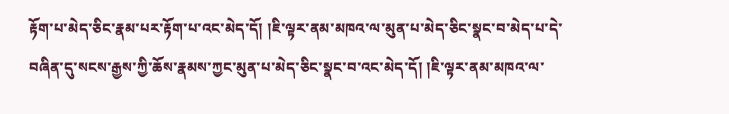རྟོག་པ་མེད་ཅིང་རྣམ་པར་རྟོག་པ་འང་མེད་དོ། །ཇི་ལྟར་ནམ་མཁའ་ལ་མུན་པ་མེད་ཅིང་སྣང་བ་མེད་པ་དེ་བཞིན་དུ་སངས་རྒྱས་ཀྱི་ཆོས་རྣམས་ཀྱང་མུན་པ་མེད་ཅིང་སྣང་བ་འང་མེད་དོ། །ཇི་ལྟར་ནམ་མཁའ་ལ་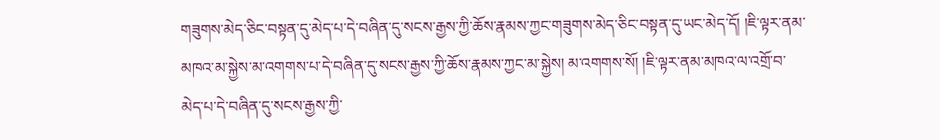གཟུགས་མེད་ཅིང་བསྟན་དུ་མེད་པ་དེ་བཞིན་དུ་སངས་རྒྱས་ཀྱི་ཆོས་རྣམས་ཀྱང་གཟུགས་མེད་ཅིང་བསྟན་དུ་ཡང་མེད་དོ། །ཇི་ལྟར་ནམ་མཁའ་མ་སྐྱེས་མ་འགགས་པ་དེ་བཞིན་དུ་སངས་རྒྱས་ཀྱི་ཆོས་རྣམས་ཀྱང་མ་སྐྱེས། མ་འགགས་སོ། །ཇི་ལྟར་ནམ་མཁའ་ལ་འགྲོ་བ་མེད་པ་དེ་བཞིན་དུ་སངས་རྒྱས་ཀྱི་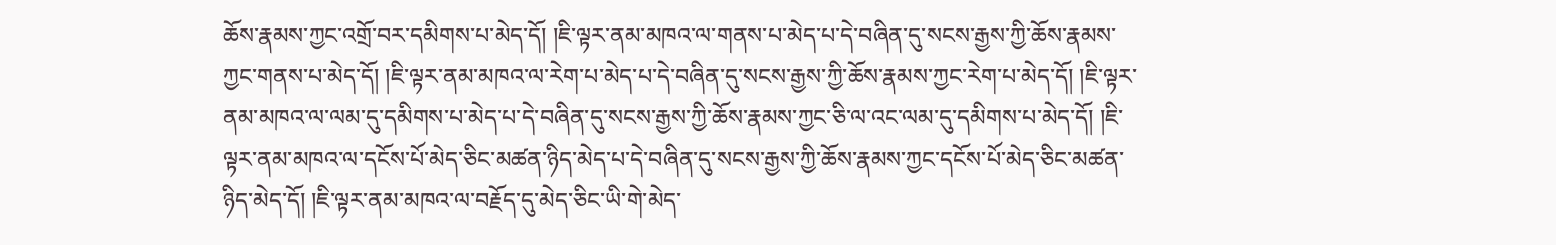ཆོས་རྣམས་ཀྱང་འགྲོ་བར་དམིགས་པ་མེད་དོ། །ཇི་ལྟར་ནམ་མཁའ་ལ་གནས་པ་མེད་པ་དེ་བཞིན་དུ་སངས་རྒྱས་ཀྱི་ཆོས་རྣམས་ཀྱང་གནས་པ་མེད་དོ། །ཇི་ལྟར་ནམ་མཁའ་ལ་རེག་པ་མེད་པ་དེ་བཞིན་དུ་སངས་རྒྱས་ཀྱི་ཆོས་རྣམས་ཀྱང་རེག་པ་མེད་དོ། །ཇི་ལྟར་ནམ་མཁའ་ལ་ལམ་དུ་དམིགས་པ་མེད་པ་དེ་བཞིན་དུ་སངས་རྒྱས་ཀྱི་ཆོས་རྣམས་ཀྱང་ཅི་ལ་འང་ལམ་དུ་དམིགས་པ་མེད་དོ། །ཇི་ལྟར་ནམ་མཁའ་ལ་དངོས་པོ་མེད་ཅིང་མཚན་ཉིད་མེད་པ་དེ་བཞིན་དུ་སངས་རྒྱས་ཀྱི་ཆོས་རྣམས་ཀྱང་དངོས་པོ་མེད་ཅིང་མཚན་ཉིད་མེད་དོ། །ཇི་ལྟར་ནམ་མཁའ་ལ་བརྗོད་དུ་མེད་ཅིང་ཡི་གེ་མེད་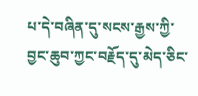པ་དེ་བཞིན་དུ་སངས་རྒྱས་ཀྱི་བྱང་ཆུབ་ཀྱང་བརྗོད་དུ་མེད་ཅིང་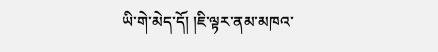ཡི་གེ་མེད་དོ། །ཇི་ལྟར་ནམ་མཁའ་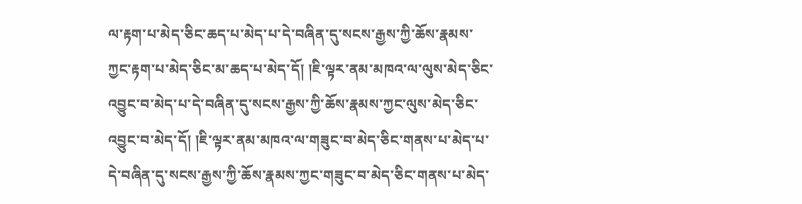ལ་རྟག་པ་མེད་ཅིང་ཆད་པ་མེད་པ་དེ་བཞིན་དུ་སངས་རྒྱས་ཀྱི་ཆོས་རྣམས་ཀྱང་རྟག་པ་མེད་ཅིང་མ་ཆད་པ་མེད་དོ། །ཇི་ལྟར་ནམ་མཁའ་ལ་ལུས་མེད་ཅིང་འབྱུང་བ་མེད་པ་དེ་བཞིན་དུ་སངས་རྒྱས་ཀྱི་ཆོས་རྣམས་ཀྱང་ལུས་མེད་ཅིང་འབྱུང་བ་མེད་དོ། །ཇི་ལྟར་ནམ་མཁའ་ལ་གཟུང་བ་མེད་ཅིང་གནས་པ་མེད་པ་དེ་བཞིན་དུ་སངས་རྒྱས་ཀྱི་ཆོས་རྣམས་ཀྱང་གཟུང་བ་མེད་ཅིང་གནས་པ་མེད་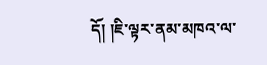དོ། །ཇི་ལྟར་ནམ་མཁའ་ལ་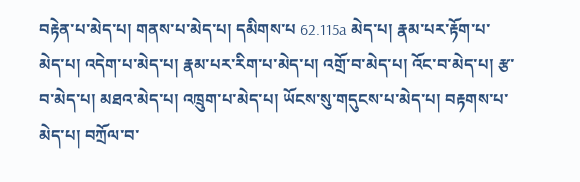བརྟེན་པ་མེད་པ། གནས་པ་མེད་པ། དམིགས་པ 62.115a མེད་པ། རྣམ་པར་རྟོག་པ་མེད་པ། འདེག་པ་མེད་པ། རྣམ་པར་རིག་པ་མེད་པ། འགྲོ་བ་མེད་པ། འོང་བ་མེད་པ། རྩ་བ་མེད་པ། མཐའ་མེད་པ། འཁྲུག་པ་མེད་པ། ཡོངས་སུ་གདུངས་པ་མེད་པ། བརྟགས་པ་མེད་པ། བཀྲོལ་བ་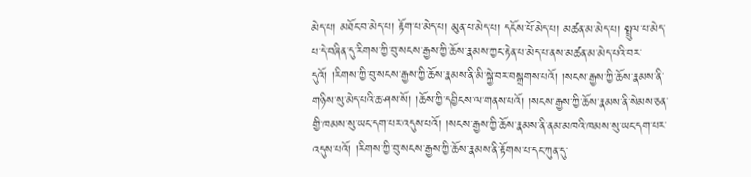མེད་པ། མཐོང་བ་མེད་པ། རྟོག་པ་མེད་པ། མུན་པ་མེད་པ། དངོས་པོ་མེད་པ། མཚན་མ་མེད་པ། སྤྲུལ་པ་མེད་པ་དེ་བཞིན་དུ་རིགས་ཀྱི་བུ་སངས་རྒྱས་ཀྱི་ཆོས་རྣམས་ཀྱང་རྟེན་པ་མེད་པ་ནས་མཚན་མ་མེད་པའི་བར་དུའོ། །རིགས་ཀྱི་བུ་སངས་རྒྱས་ཀྱི་ཆོས་རྣམས་ནི་མི་སྐྱེ་བར་བསྒྲགས་པའོ། །སངས་རྒྱས་ཀྱི་ཆོས་རྣམས་ནི་གཉིས་སུ་མེད་པའི་ཆ་ཤས་སོ། །ཆོས་ཀྱི་དབྱིངས་ལ་གནས་པའོ། །སངས་རྒྱས་ཀྱི་ཆོས་རྣམས་ནི་སེམས་ཅན་གྱི་ཁམས་སུ་ཡང་དག་པར་འདུས་པའོ། །སངས་རྒྱས་ཀྱི་ཆོས་རྣམས་ནི་ནམ་མཁའི་ཁམས་སུ་ཡང་དག་པར་འདུས་པའོ། །རིགས་ཀྱི་བུ་སངས་རྒྱས་ཀྱི་ཆོས་རྣམས་ནི་རྟོགས་པ་དང་ཀུན་དུ་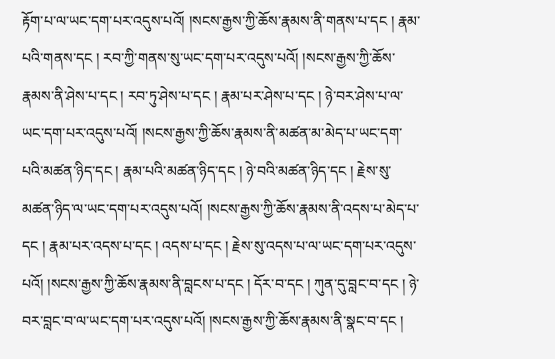རྟོག་པ་ལ་ཡང་དག་པར་འདུས་པའོ། །སངས་རྒྱས་ཀྱི་ཆོས་རྣམས་ནི་གནས་པ་དང ། རྣམ་པའི་གནས་དང ། རབ་ཀྱི་གནས་སུ་ཡང་དག་པར་འདུས་པའོ། །སངས་རྒྱས་ཀྱི་ཆོས་རྣམས་ནི་ཤེས་པ་དང ། རབ་ཏུ་ཤེས་པ་དང ། རྣམ་པར་ཤེས་པ་དང ། ཉེ་བར་ཤེས་པ་ལ་ཡང་དག་པར་འདུས་པའོ། །སངས་རྒྱས་ཀྱི་ཆོས་རྣམས་ནི་མཚན་མ་མེད་པ་ཡང་དག་པའི་མཚན་ཉིད་དང ། རྣམ་པའི་མཚན་ཉིད་དང ། ཉེ་བའི་མཚན་ཉིད་དང ། རྗེས་སུ་མཚན་ཉིད་ལ་ཡང་དག་པར་འདུས་པའོ། །སངས་རྒྱས་ཀྱི་ཆོས་རྣམས་ནི་འདས་པ་མེད་པ་དང ། རྣམ་པར་འདས་པ་དང ། འདས་པ་དང ། རྗེས་སུ་འདས་པ་ལ་ཡང་དག་པར་འདུས་པའོ། །སངས་རྒྱས་ཀྱི་ཆོས་རྣམས་ནི་བླངས་པ་དང ། དོར་བ་དང ། ཀུན་དུ་བླང་བ་དང ། ཉེ་བར་བླང་བ་ལ་ཡང་དག་པར་འདུས་པའོ། །སངས་རྒྱས་ཀྱི་ཆོས་རྣམས་ནི་སྣང་བ་དང །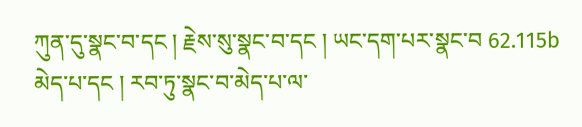ཀུན་དུ་སྣང་བ་དང ། རྗེས་སུ་སྣང་བ་དང ། ཡང་དག་པར་སྣང་བ 62.115b མེད་པ་དང ། རབ་ཏུ་སྣང་བ་མེད་པ་ལ་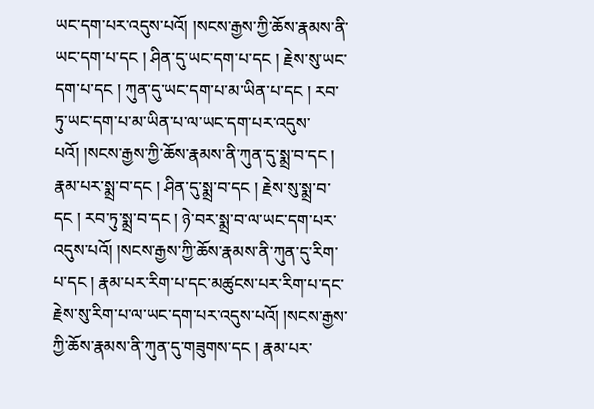ཡང་དག་པར་འདུས་པའོ། །སངས་རྒྱས་ཀྱི་ཆོས་རྣམས་ནི་ཡང་དག་པ་དང ། ཤིན་དུ་ཡང་དག་པ་དང ། རྗེས་སུ་ཡང་དག་པ་དང ། ཀུན་དུ་ཡང་དག་པ་མ་ཡིན་པ་དང ། རབ་ཏུ་ཡང་དག་པ་མ་ཡིན་པ་ལ་ཡང་དག་པར་འདུས་པའོ། །སངས་རྒྱས་ཀྱི་ཆོས་རྣམས་ནི་ཀུན་དུ་སྨྲ་བ་དང ། རྣམ་པར་སྨྲ་བ་དང ། ཤིན་དུ་སྨྲ་བ་དང ། རྗེས་སུ་སྨྲ་བ་དང ། རབ་ཏུ་སྨྲ་བ་དང ། ཉེ་བར་སྨྲ་བ་ལ་ཡང་དག་པར་འདུས་པའོ། །སངས་རྒྱས་ཀྱི་ཆོས་རྣམས་ནི་ཀུན་དུ་རིག་པ་དང ། རྣམ་པར་རིག་པ་དང་མཚུངས་པར་རིག་པ་དང་རྗེས་སུ་རིག་པ་ལ་ཡང་དག་པར་འདུས་པའོ། །སངས་རྒྱས་ཀྱི་ཆོས་རྣམས་ནི་ཀུན་དུ་གཟུགས་དང ། རྣམ་པར་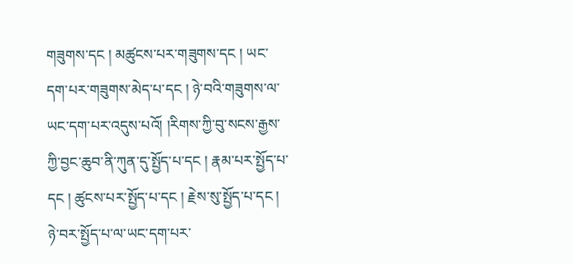གཟུགས་དང ། མཚུངས་པར་གཟུགས་དང ། ཡང་དག་པར་གཟུགས་མེད་པ་དང ། ཉེ་བའི་གཟུགས་ལ་ཡང་དག་པར་འདུས་པའོ། །རིགས་ཀྱི་བུ་སངས་རྒྱས་ཀྱི་བྱང་ཆུབ་ནི་ཀུན་དུ་སྤྱོད་པ་དང ། རྣམ་པར་སྤྱོད་པ་དང ། ཚུངས་པར་སྤྱོད་པ་དང ། རྗེས་སུ་སྤྱོད་པ་དང ། ཉེ་བར་སྤྱོད་པ་ལ་ཡང་དག་པར་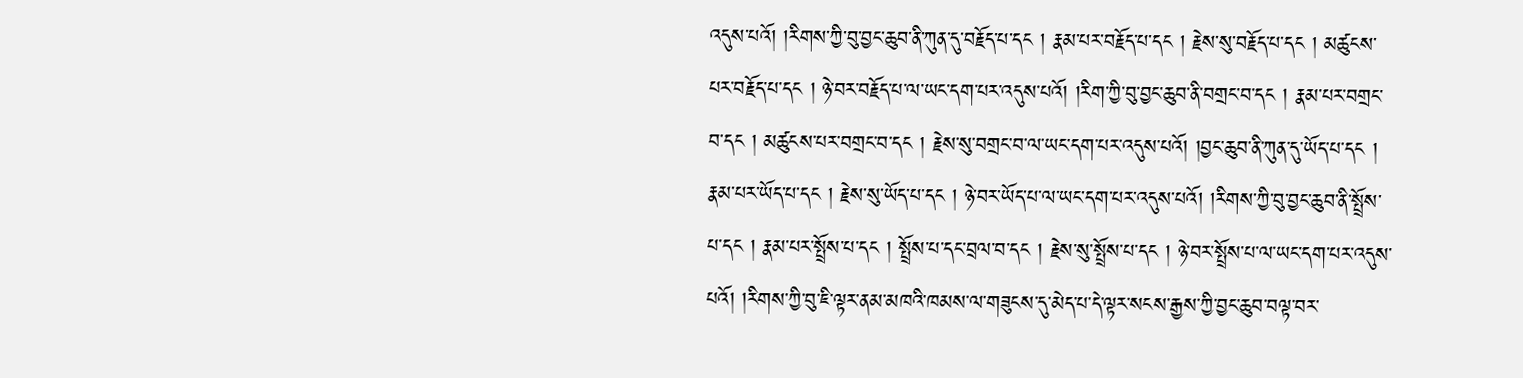འདུས་པའོ། །རིགས་ཀྱི་བུ་བྱང་ཆུབ་ནི་ཀུན་དུ་བརྗོད་པ་དང ། རྣམ་པར་བརྗོད་པ་དང ། རྗེས་སུ་བརྗོད་པ་དང ། མཚུངས་པར་བརྗོད་པ་དང ། ཉེ་བར་བརྗོད་པ་ལ་ཡང་དག་པར་འདུས་པའོ། །རིག་ཀྱི་བུ་བྱང་ཆུབ་ནི་བགྲང་བ་དང ། རྣམ་པར་བགྲང་བ་དང ། མཚུངས་པར་བགྲང་བ་དང ། རྗེས་སུ་བགྲང་བ་ལ་ཡང་དག་པར་འདུས་པའོ། །བྱང་ཆུབ་ནི་ཀུན་དུ་ཡོད་པ་དང ། རྣམ་པར་ཡོད་པ་དང ། རྗེས་སུ་ཡོད་པ་དང ། ཉེ་བར་ཡོད་པ་ལ་ཡང་དག་པར་འདུས་པའོ། །རིགས་ཀྱི་བུ་བྱང་ཆུབ་ནི་སྤྲོས་པ་དང ། རྣམ་པར་སྤྲོས་པ་དང ། སྤྲོས་པ་དང་བྲལ་བ་དང ། རྗེས་སུ་སྤྲོས་པ་དང ། ཉེ་བར་སྤྲོས་པ་ལ་ཡང་དག་པར་འདུས་པའོ། །རིགས་ཀྱི་བུ་ཇི་ལྟར་ནམ་མཁའི་ཁམས་ལ་གཟུངས་དུ་མེད་པ་དེ་ལྟར་སངས་རྒྱས་ཀྱི་བྱང་ཆུབ་བལྟ་བར་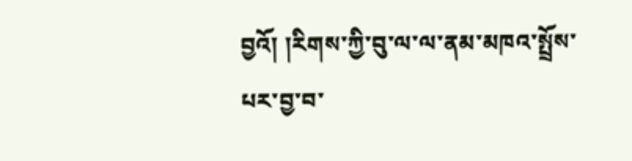བྱའོ། །རིགས་ཀྱི་བུ་ལ་ལ་ནམ་མཁའ་སྤྲོས་པར་བྱ་བ་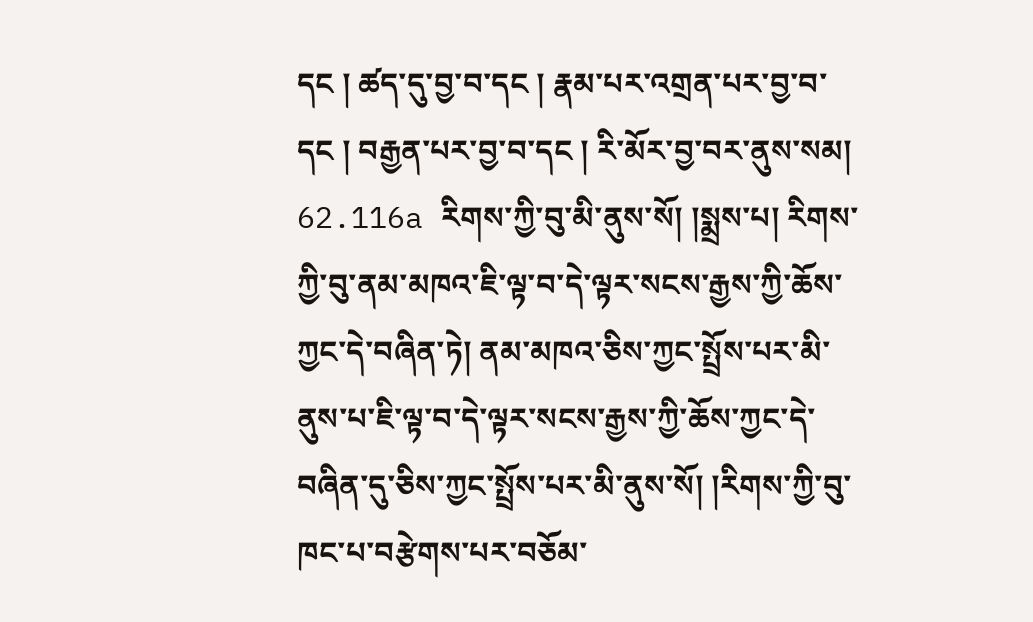དང ། ཚད་དུ་བྱ་བ་དང ། རྣམ་པར་འགྲན་པར་བྱ་བ་དང ། བརྒྱན་པར་བྱ་བ་དང ། རི་མོར་བྱ་བར་ནུས་སམ། 62.116a རིགས་ཀྱི་བུ་མི་ནུས་སོ། །སྨྲས་པ། རིགས་ཀྱི་བུ་ནམ་མཁའ་ཇི་ལྟ་བ་དེ་ལྟར་སངས་རྒྱས་ཀྱི་ཆོས་ཀྱང་དེ་བཞིན་ཏེ། ནམ་མཁའ་ཅིས་ཀྱང་སྤྲོས་པར་མི་ནུས་པ་ཇི་ལྟ་བ་དེ་ལྟར་སངས་རྒྱས་ཀྱི་ཆོས་ཀྱང་དེ་བཞིན་དུ་ཅིས་ཀྱང་སྤྲོས་པར་མི་ནུས་སོ། །རིགས་ཀྱི་བུ་ཁང་པ་བརྩེགས་པར་བཅོམ་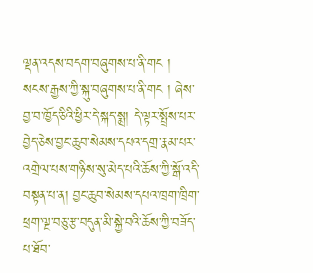ལྡན་འདས་བདག་བཞུགས་པ་ནི་གང ། སངས་རྒྱས་ཀྱི་སྐུ་བཞུགས་པ་ནི་གང ། ཞེས་བྱ་བ་ཁྱོད་ཅིའི་ཕྱིར་དེ་སྐད་སྨྲ། དེ་ལྟར་སྤྲོས་པར་བྱེད་ཅེས་བྱང་ཆུབ་སེམས་དཔའ་དགྲ་རྣམ་པར་འགྲེལ་པས་གཉིས་སུ་མེད་པའི་ཆོས་ཀྱི་སྒོ་འདི་བསྟན་པ་ན། བྱང་ཆུབ་སེམས་དཔའ་ཁྲག་ཁྲིག་ཕྲག་ལྔ་བཅུ་རྩ་བདུན་མི་སྐྱེ་བའི་ཆོས་ཀྱི་བཟོད་པ་ཐོབ་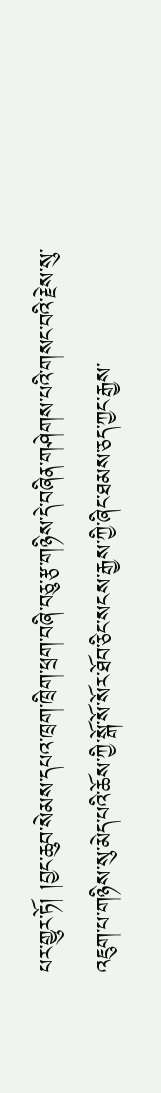པར་གྱུར་ཏོ། །བྱང་ཆུབ་སེམས་དཔའ་ཁྲག་ཁྲིག་ཕྲག་བཞི་བཅུ་རྩ་གཉིས་དེ་བཞིན་གཤེགས་པའི་གསང་བའི་རྗེས་སུ་འཇུག་པ་གཉིས་སུ་མེད་པའི་ཆོས་ཀྱི་སྒོ་སོ་སོར་ཐོབ་ཅིང་སངས་རྒྱས་ཀྱི་ཞིང་ཐམས་ཅད་ཀྱང་རྒྱས་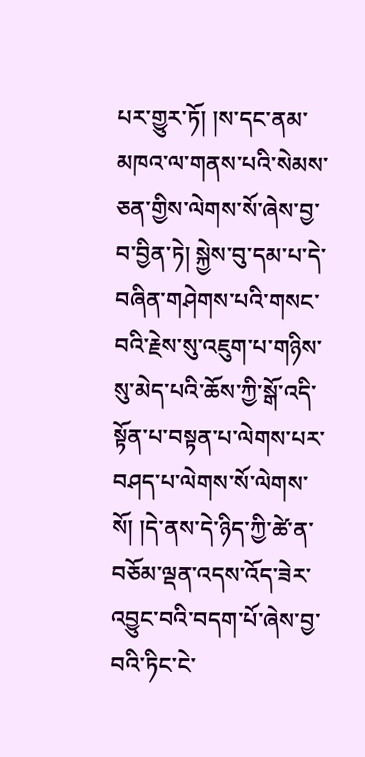པར་གྱུར་ཏོ། །ས་དང་ནམ་མཁའ་ལ་གནས་པའི་སེམས་ཅན་གྱིས་ལེགས་སོ་ཞེས་བྱ་བ་བྱིན་ཏེ། སྐྱེས་བུ་དམ་པ་དེ་བཞིན་གཤེགས་པའི་གསང་བའི་རྗེས་སུ་འཇུག་པ་གཉིས་སུ་མེད་པའི་ཆོས་ཀྱི་སྒོ་འདི་སྟོན་པ་བསྟན་པ་ལེགས་པར་བཤད་པ་ལེགས་སོ་ལེགས་སོ། །དེ་ནས་དེ་ཉིད་ཀྱི་ཚེ་ན་བཅོམ་ལྡན་འདས་འོད་ཟེར་འབྱུང་བའི་བདག་པོ་ཞེས་བྱ་བའི་ཏིང་ངེ་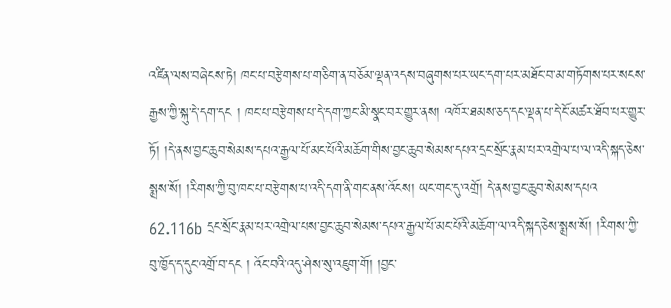འཛིན་ལས་བཞེངས་ཏེ། ཁང་པ་བརྩེགས་པ་གཅིག་ན་བཅོམ་ལྡན་འདས་བཞུགས་པར་ཡང་དག་པར་མཐོང་བ་མ་གཏོགས་པར་སངས་རྒྱས་ཀྱི་སྐུ་དེ་དག་དང ། ཁང་པ་བརྩེགས་པ་དེ་དག་ཀྱང་མི་སྣང་བར་གྱུར་ནས། འཁོར་ཐམས་ཅད་དང་ལྡན་པ་དེ་ངོ་མཚར་ཐོབ་པར་གྱུར་ཏོ། །དེ་ནས་བྱང་ཆུབ་སེམས་དཔའ་རྒྱལ་པོ་མང་པོའི་མཆོག་གིས་བྱང་ཆུབ་སེམས་དཔའ་དྲང་སྲོང་རྣམ་པར་འགྲེལ་པ་ལ་འདི་སྐད་ཅེས་སྨྲས་སོ། །རིགས་ཀྱི་བུ་ཁང་པ་བརྩེགས་པ་འདི་དག་ནི་གང་ནས་འོངས། ཡང་གང་དུ་འགྲོ། དེ་ནས་བྱང་ཆུབ་སེམས་དཔའ 62.116b དྲང་སྲོང་རྣམ་པར་འགྲེལ་པས་བྱང་ཆུབ་སེམས་དཔའ་རྒྱལ་པོ་མང་པོའི་མཆོག་ལ་འདི་སྐད་ཅེས་སྨྲས་སོ། །རིགས་ཀྱི་བུ་ཁྱོད་ད་དུང་འགྲོ་བ་དང ། འོང་བའི་འདུ་ཤེས་སུ་འཇུག་གོ། །བྱང་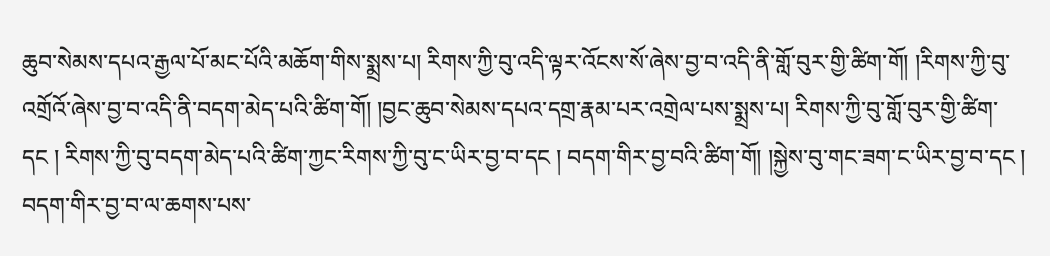ཆུབ་སེམས་དཔའ་རྒྱལ་པོ་མང་པོའི་མཆོག་གིས་སྨྲས་པ། རིགས་ཀྱི་བུ་འདི་ལྟར་འོངས་སོ་ཞེས་བྱ་བ་འདི་ནི་གློ་བུར་གྱི་ཚིག་གོ། །རིགས་ཀྱི་བུ་འགྲོའོ་ཞེས་བྱ་བ་འདི་ནི་བདག་མེད་པའི་ཚིག་གོ། །བྱང་ཆུབ་སེམས་དཔའ་དགྲ་རྣམ་པར་འགྲེལ་པས་སྨྲས་པ། རིགས་ཀྱི་བུ་གློ་བུར་གྱི་ཚིག་དང ། རིགས་ཀྱི་བུ་བདག་མེད་པའི་ཚིག་ཀྱང་རིགས་ཀྱི་བུ་ང་ཡིར་བྱ་བ་དང ། བདག་གིར་བྱ་བའི་ཚིག་གོ། །སྐྱེས་བུ་གང་ཟག་ང་ཡིར་བྱ་བ་དང ། བདག་གིར་བྱ་བ་ལ་ཆགས་པས་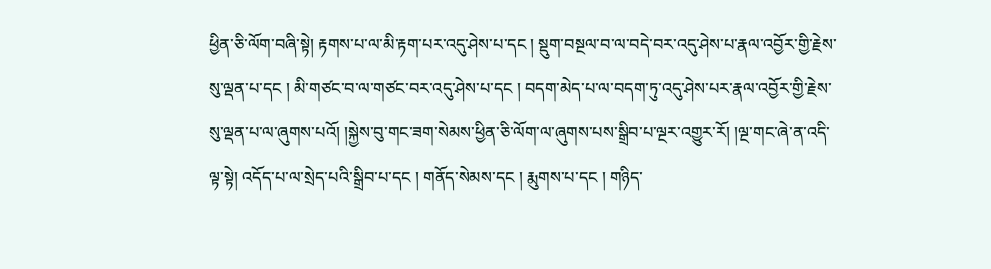ཕྱིན་ཅི་ལོག་བཞི་སྟེ། རྟགས་པ་ལ་མི་རྟག་པར་འདུ་ཤེས་པ་དང ། སྡུག་བསྔལ་བ་ལ་བདེ་བར་འདུ་ཤེས་པ་རྣལ་འབྱོར་གྱི་རྗེས་སུ་ལྡན་པ་དང ། མི་གཙང་བ་ལ་གཙང་བར་འདུ་ཤེས་པ་དང ། བདག་མེད་པ་ལ་བདག་ཏུ་འདུ་ཤེས་པར་རྣལ་འབྱོར་གྱི་རྗེས་སུ་ལྡན་པ་ལ་ཞུགས་པའོ། །སྐྱེས་བུ་གང་ཟག་སེམས་ཕྱིན་ཅི་ལོག་ལ་ཞུགས་པས་སྒྲིབ་པ་ལྔར་འགྱུར་རོ། །ལྔ་གང་ཞེ་ན་འདི་ལྟ་སྟེ། འདོད་པ་ལ་སྲེད་པའི་སྒྲིབ་པ་དང ། གནོད་སེམས་དང ། རྨུགས་པ་དང ། གཉིད་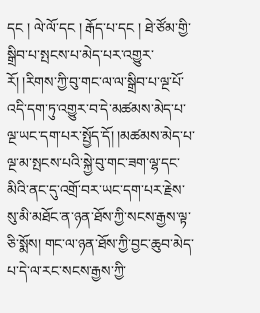དང ། ལེ་ལོ་དང ། རྒོད་པ་དང ། ཐེ་ཙོམ་གྱི་སྒྲིབ་པ་སྤངས་པ་མེད་པར་འགྱུར་རོ། །རིགས་ཀྱི་བུ་གང་ལ་ལ་སྒྲིབ་པ་ལྔ་པོ་འདི་དག་ཏུ་འགྱུར་བ་དེ་མཚམས་མེད་པ་ལྔ་ཡང་དག་པར་སྤྱོད་དོ། །མཚམས་མེད་པ་ལྔ་མ་སྤངས་པའི་སྐྱེ་བུ་གང་ཟག་ལྷ་དང་མིའི་ནང་དུ་འགྲོ་བར་ཡང་དག་པར་རྗེས་སུ་མི་མཐོང་ན་ཉན་ཐོས་ཀྱི་སངས་རྒྱས་ལྟ་ཅི་སྨོས། གང་ལ་ཉན་ཐོས་ཀྱི་བྱང་ཆུབ་མེད་པ་དེ་ལ་རང་སངས་རྒྱས་ཀྱི་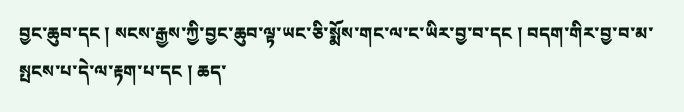བྱང་ཆུབ་དང ། སངས་རྒྱས་ཀྱི་བྱང་ཆུབ་ལྟ་ཡང་ཅི་སྨོས་གང་ལ་ང་ཡིར་བྱ་བ་དང ། བདག་གིར་བྱ་བ་མ་སྤངས་པ་དེ་ལ་རྟག་པ་དང ། ཆད་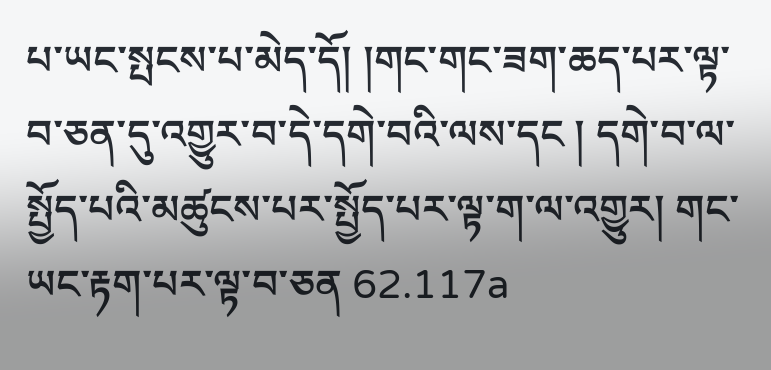པ་ཡང་སྤངས་པ་མེད་དོ། །གང་གང་ཟག་ཆད་པར་ལྟ་བ་ཅན་དུ་འགྱུར་བ་དེ་དགེ་བའི་ལས་དང ། དགེ་བ་ལ་སྤྱོད་པའི་མཚུངས་པར་སྤྱོད་པར་ལྟ་ག་ལ་འགྱུར། གང་ཡང་རྟག་པར་ལྟ་བ་ཅན 62.117a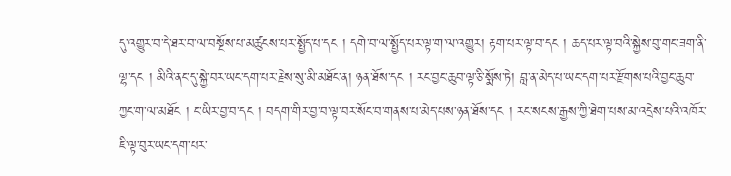དུ་འགྱུར་བ་དེ་ཐར་བ་ལ་བསྔོས་པ་མཚུངས་པར་སྤྱོད་པ་དང ། དགེ་བ་ལ་སྤྱོད་པར་ལྟ་ག་ལ་འགྱུར། རྟག་པར་ལྟ་བ་དང ། ཆད་པར་ལྟ་བའི་སྐྱེས་བུ་གང་ཟག་ནི་ལྷ་དང ། མིའི་ནང་དུ་སྐྱེ་བར་ཡང་དག་པར་རྗེས་སུ་མི་མཐོང་ན། ཉན་ཐོས་དང ། རང་བྱང་ཆུབ་ལྟ་ཅི་སྨོས་ཏེ། བླ་ན་མེད་པ་ཡང་དག་པར་རྫོགས་པའི་བྱང་ཆུབ་ཀྱང་ག་ལ་མཐོང ། ང་ཡིར་བྱ་བ་དང ། བདག་གིར་བྱ་བ་ལྟ་བར་སོང་བ་གནས་པ་མེད་པས་ཉན་ཐོས་དང ། རང་སངས་རྒྱས་ཀྱི་ཐེག་པས་མ་འདྲེས་པའི་འཁོར་ཇི་ལྟ་བུར་ཡང་དག་པར་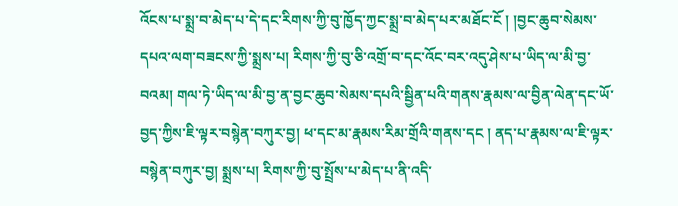འོངས་པ་སྨྲ་བ་མེད་པ་དེ་དང་རིགས་ཀྱི་བུ་ཁྱོད་ཀྱང་སྨྲ་བ་མེད་པར་མཐོང་ངོ ། །བྱང་ཆུབ་སེམས་དཔའ་ལག་བཟངས་ཀྱི་སྨྲས་པ། རིགས་ཀྱི་བུ་ཅི་འགྲོ་བ་དང་འོང་བར་འདུ་ཤེས་པ་ཡིད་ལ་མི་བྱ་བའམ། གལ་ཏེ་ཡིད་ལ་མི་བྱ་ན་བྱང་ཆུབ་སེམས་དཔའི་སྦྱིན་པའི་གནས་རྣམས་ལ་བྱིན་ལེན་དང་ཡོ་བྱད་ཀྱིས་ཇི་ལྟར་བསྙེན་བཀུར་བྱ། ཕ་དང་མ་རྣམས་རིམ་གྲོའི་གནས་དང ། ནད་པ་རྣམས་ལ་ཇི་ལྟར་བསྙེན་བཀུར་བྱ། སྨྲས་པ། རིགས་ཀྱི་བུ་སྤྲོས་པ་མེད་པ་ནི་འདི་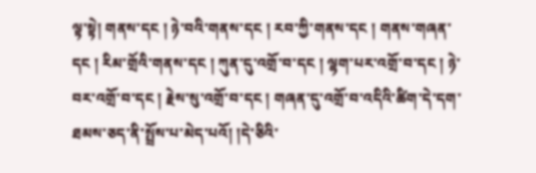ལྟ་སྟེ། གནས་དང ། ཉེ་བའི་གནས་དང ། རབ་ཀྱི་གནས་དང ། གནས་གཞན་དང ། རིམ་གྲོའི་གནས་དང ། ཀུན་དུ་འགྲོ་བ་དང ། ལྷག་པར་འགྲོ་བ་དང ། ཉེ་བར་འགྲོ་བ་དང ། རྗེས་སུ་འགྲོ་བ་དང ། གཞན་དུ་འགྲོ་བ་འདིའི་ཚིག་དེ་དག་ཐམས་ཅད་ནི་སྤྲོས་པ་མེད་པའོ། །དེ་ཅིའི་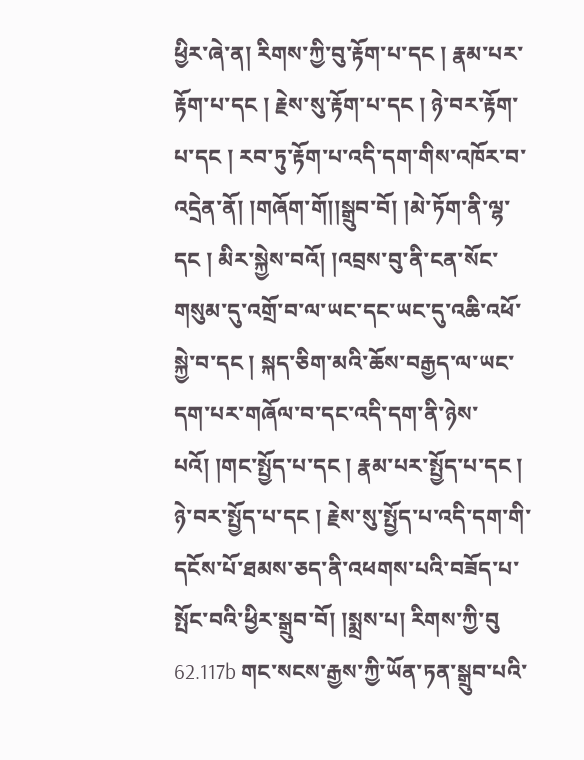ཕྱིར་ཞེ་ན། རིགས་ཀྱི་བུ་རྟོག་པ་དང ། རྣམ་པར་རྟོག་པ་དང ། རྗེས་སུ་རྟོག་པ་དང ། ཉེ་བར་རྟོག་པ་དང ། རབ་ཏུ་རྟོག་པ་འདི་དག་གིས་འཁོར་བ་འདྲེན་ནོ། །གཞོག་གོ།།སྒྲུབ་བོ། །མེ་ཏོག་ནི་ལྷ་དང ། མིར་སྐྱེས་བའོ། །འབྲས་བུ་ནི་ངན་སོང་གསུམ་དུ་འགྲོ་བ་ལ་ཡང་དང་ཡང་དུ་འཆི་འཕོ་སྐྱེ་བ་དང ། སྐད་ཅིག་མའི་ཆོས་བརྒྱད་ལ་ཡང་དག་པར་གཞོལ་བ་དང་འདི་དག་ནི་ཉེས་པའོ། །གང་སྤྱོད་པ་དང ། རྣམ་པར་སྤྱོད་པ་དང ། ཉེ་བར་སྤྱོད་པ་དང ། རྗེས་སུ་སྤྱོད་པ་འདི་དག་གི་དངོས་པོ་ཐམས་ཅད་ནི་འཕགས་པའི་བཟོད་པ་སྤོང་བའི་ཕྱིར་སྒྲུབ་བོ། །སྨྲས་པ། རིགས་ཀྱི་བུ 62.117b གང་སངས་རྒྱས་ཀྱི་ཡོན་ཏན་སྒྲུབ་པའི་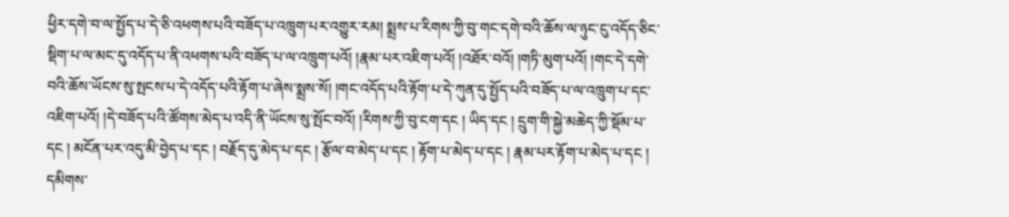ཕྱིར་དགེ་བ་ལ་སྤྱོད་པ་དེ་ཅི་འཕགས་པའི་བཟོད་པ་འཁྲུག་པར་འགྱུར་རམ། སྨྲས་པ་རིགས་ཀྱི་བུ་གང་དགེ་བའི་ཆོས་ལ་ཉུང་ངུ་འདོད་ཅིང་སྡིག་པ་ལ་མང་དུ་འདོད་པ་ནི་འཕགས་པའི་བཟོད་པ་ལ་འཁྲུག་པའོ། །རྣམ་པར་འཇིག་པའོ། །འཐོར་བའོ། །གཏི་མུག་པའོ། །གང་དེ་དགེ་བའི་ཆོས་ཡོངས་སུ་སྤངས་པ་དེ་འདོད་པའི་རྟོག་པ་ཞེས་སྨྲས་སོ། །གང་འདོད་པའི་རྟོག་པ་དེ་ཀུན་དུ་སྤྱོད་པའི་བཟོད་པ་ལ་འཁྲུག་པ་དང་འཇིག་པའོ། །དེ་བཟོད་པའི་ཚོགས་མེད་པ་འདི་ནི་ཡོངས་སུ་སྤོང་བའོ། །རིགས་ཀྱི་བུ་ངག་དང ། ཡིད་དང ། དྲུག་གི་སྐྱེ་མཆེད་ཀྱི་སྡོམ་པ་དང ། མངོན་པར་འདུ་མི་བྱེད་པ་དང ། བརྗོད་དུ་མེད་པ་དང ། རྩོལ་བ་མེད་པ་དང ། རྟོག་པ་མེད་པ་དང ། རྣམ་པར་རྟོག་པ་མེད་པ་དང ། དམིགས་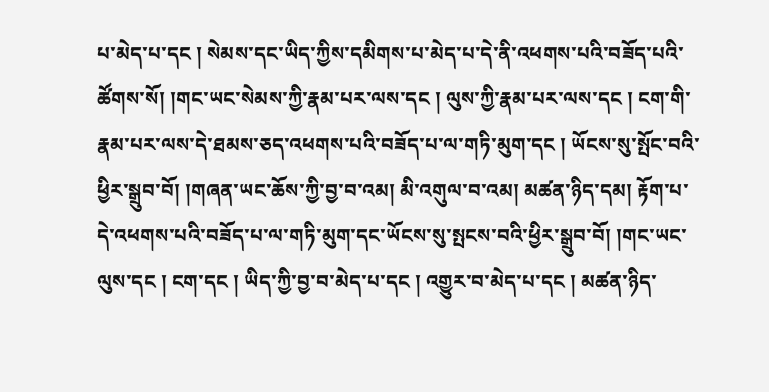པ་མེད་པ་དང ། སེམས་དང་ཡིད་ཀྱིས་དམིགས་པ་མེད་པ་དེ་ནི་འཕགས་པའི་བཟོད་པའི་ཚོགས་སོ། །གང་ཡང་སེམས་ཀྱི་རྣམ་པར་ལས་དང ། ལུས་ཀྱི་རྣམ་པར་ལས་དང ། ངག་གི་རྣམ་པར་ལས་དེ་ཐམས་ཅད་འཕགས་པའི་བཟོད་པ་ལ་གཏི་མུག་དང ། ཡོངས་སུ་སྤོང་བའི་ཕྱིར་སྒྲུབ་བོ། །གཞན་ཡང་ཆོས་ཀྱི་བྱ་བ་འམ། མི་འགུལ་བ་འམ། མཚན་ཉིད་དམ། རྟོག་པ་དེ་འཕགས་པའི་བཟོད་པ་ལ་གཏི་མུག་དང་ཡོངས་སུ་སྤངས་བའི་ཕྱིར་སྒྲུབ་བོ། །གང་ཡང་ལུས་དང ། ངག་དང ། ཡིད་ཀྱི་བྱ་བ་མེད་པ་དང ། འགྱུར་བ་མེད་པ་དང ། མཚན་ཉིད་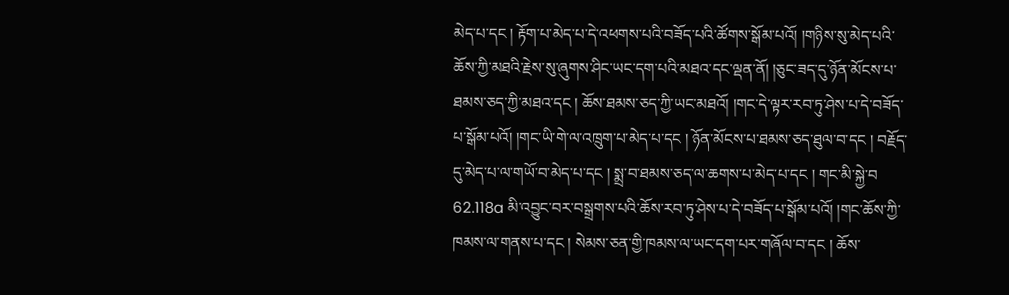མེད་པ་དང ། རྟོག་པ་མེད་པ་དེ་འཕགས་པའི་བཟོད་པའི་ཚོགས་སྒོམ་པའོ། །གཉིས་སུ་མེད་པའི་ཆོས་ཀྱི་མཐའི་རྗེས་སུ་ཞུགས་ཤིང་ཡང་དག་པའི་མཐའ་དང་ལྡན་ནོ། །ཅུང་ཟད་དུ་ཉོན་མོངས་པ་ཐམས་ཅད་ཀྱི་མཐའ་དང ། ཆོས་ཐམས་ཅད་ཀྱི་ཡང་མཐའོ། །གང་དེ་ལྟར་རབ་ཏུ་ཤེས་པ་དེ་བཟོད་པ་སྒོམ་པའོ། །གང་ཡི་གེ་ལ་འཁྲུག་པ་མེད་པ་དང ། ཉོན་མོངས་པ་ཐམས་ཅད་ཐུལ་བ་དང ། བརྗོད་དུ་མེད་པ་ལ་གཡོ་བ་མེད་པ་དང ། སྨྲ་བ་ཐམས་ཅད་ལ་ཆགས་པ་མེད་པ་དང ། གང་མི་སྐྱེ་བ 62.118a མི་འབྱུང་བར་བསྒྲགས་པའི་ཆོས་རབ་ཏུ་ཤེས་པ་དེ་བཟོད་པ་སྒོམ་པའོ། །གང་ཆོས་ཀྱི་ཁམས་ལ་གནས་པ་དང ། སེམས་ཅན་གྱི་ཁམས་ལ་ཡང་དག་པར་གཞོལ་བ་དང ། ཆོས་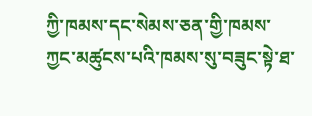ཀྱི་ཁམས་དང་སེམས་ཅན་གྱི་ཁམས་ཀྱང་མཚུངས་པའི་ཁམས་སུ་བཟུང་སྟེ་ཐ་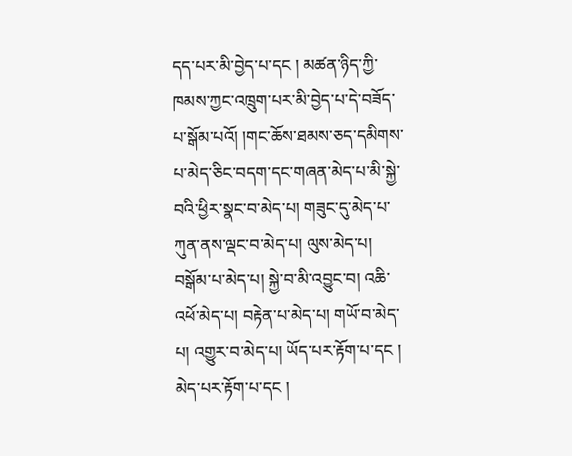དད་པར་མི་བྱེད་པ་དང ། མཚན་ཉིད་ཀྱི་ཁམས་ཀྱང་འཁྲུག་པར་མི་བྱེད་པ་དེ་བཟོད་པ་སྒོམ་པའོ། །གང་ཆོས་ཐམས་ཅད་དམིགས་པ་མེད་ཅིང་བདག་དང་གཞན་མེད་པ་མི་སྐྱེ་བའི་ཕྱིར་སྣང་བ་མེད་པ། གཟུང་དུ་མེད་པ་ཀུན་ནས་ལྡང་བ་མེད་པ། ལུས་མེད་པ། བསྒོམ་པ་མེད་པ། སྐྱེ་བ་མི་འབྱུང་བ། འཆི་འཕོ་མེད་པ། བརྟེན་པ་མེད་པ། གཡོ་བ་མེད་པ། འགྱུར་བ་མེད་པ། ཡོད་པར་རྟོག་པ་དང ། མེད་པར་རྟོག་པ་དང །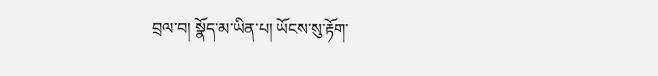བྲལ་བ། སྣོད་མ་ཡིན་པ། ཡོངས་སུ་རྟོག་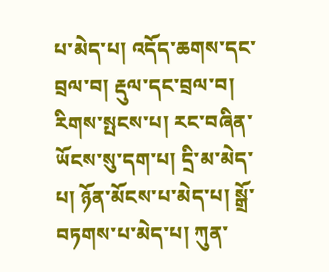པ་མེད་པ། འདོད་ཆགས་དང་བྲལ་བ། རྡུལ་དང་བྲལ་བ། རིགས་སྤངས་པ། རང་བཞིན་ཡོངས་སུ་དག་པ། དྲི་མ་མེད་པ། ཉོན་མོངས་པ་མེད་པ། སྒྲོ་བཏགས་པ་མེད་པ། ཀུན་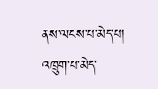ནས་ལངས་པ་མེད་པ། འཁྲུག་པ་མེད་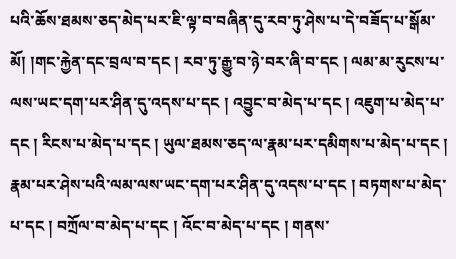པའི་ཆོས་ཐམས་ཅད་མེད་པར་ཇི་ལྟ་བ་བཞིན་དུ་རབ་ཏུ་ཤེས་པ་དེ་བཟོད་པ་སྒོམ་མོ། །གང་རྐྱེན་དང་བྲལ་བ་དང ། རབ་ཏུ་རྒྱུ་བ་ཉེ་བར་ཞི་བ་དང ། ལམ་མ་རུངས་པ་ལས་ཡང་དག་པར་ཤིན་དུ་འདས་པ་དང ། འབྱུང་བ་མེད་པ་དང ། འཇུག་པ་མེད་པ་དང ། རིངས་པ་མེད་པ་དང ། ཡུལ་ཐམས་ཅད་ལ་རྣམ་པར་དམིགས་པ་མེད་པ་དང ། རྣམ་པར་ཤེས་པའི་ལམ་ལས་ཡང་དག་པར་ཤིན་དུ་འདས་པ་དང ། བཏགས་པ་མེད་པ་དང ། བཀྲོལ་བ་མེད་པ་དང ། འོང་བ་མེད་པ་དང ། གནས་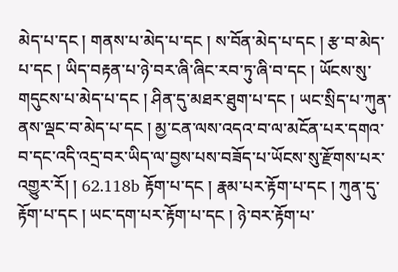མེད་པ་དང ། གནས་པ་མེད་པ་དང ། ས་བོན་མེད་པ་དང ། རྩ་བ་མེད་པ་དང ། ཡིད་བརྟན་པ་ཉེ་བར་ཞི་ཞིང་རབ་ཏུ་ཞི་བ་དང ། ཡོངས་སུ་གདུངས་པ་མེད་པ་དང ། ཤིན་དུ་མཐར་ཐུག་པ་དང ། ཡང་སྲིད་པ་ཀུན་ནས་ལྡང་བ་མེད་པ་དང ། མྱ་ངན་ལས་འདའ་བ་ལ་མངོན་པར་དགའ་བ་དང་འདི་འདྲ་བར་ཡིད་ལ་བྱས་པས་བཟོད་པ་ཡོངས་སུ་རྫོགས་པར་འགྱུར་རོ། ། 62.118b རྟོག་པ་དང ། རྣམ་པར་རྟོག་པ་དང ། ཀུན་དུ་རྟོག་པ་དང ། ཡང་དག་པར་རྟོག་པ་དང ། ཉེ་བར་རྟོག་པ་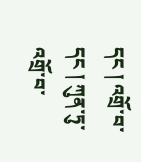དང ། འགྲོ་བ་དང ། ཀུན་ཏུ་འགྲོ་བ་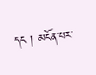དང ། མངོན་པར་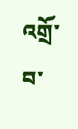འགྲོ་བ་